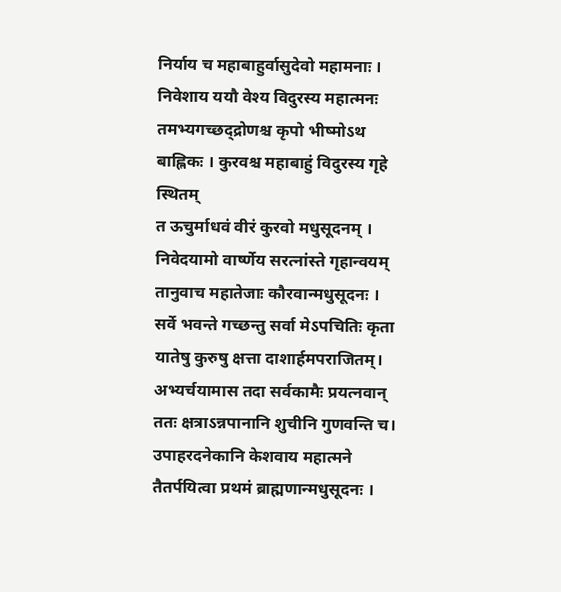निर्याय च महाबाहुर्वासुदेवो महामनाः । निवेशाय ययौ वेश्य विदुरस्य महात्मनः
तमभ्यगच्छद्द्रोणश्च कृपो भीष्मोऽथ बाह्लिकः । कुरवश्च महाबाहुं विदुरस्य गृहे स्थितम्
त ऊचुर्माधवं वीरं कुरवो मधुसूदनम् । निवेदयामो वार्ष्णेय सरत्नांस्ते गृहान्वयम्
तानुवाच महातेजाः कौरवान्मधुसूदनः । सर्वे भवन्ते गच्छन्तु सर्वा मेऽपचितिः कृता
यातेषु कुरुषु क्षत्ता दाशार्हमपराजितम्। अभ्यर्चयामास तदा सर्वकामैः प्रयत्नवान्
ततः क्षत्राऽन्नपानानि शुचीनि गुणवन्ति च। उपाहरदनेकानि केशवाय महात्मने
तैतर्पयित्वा प्रथमं ब्राह्मणान्मधुसूदनः ।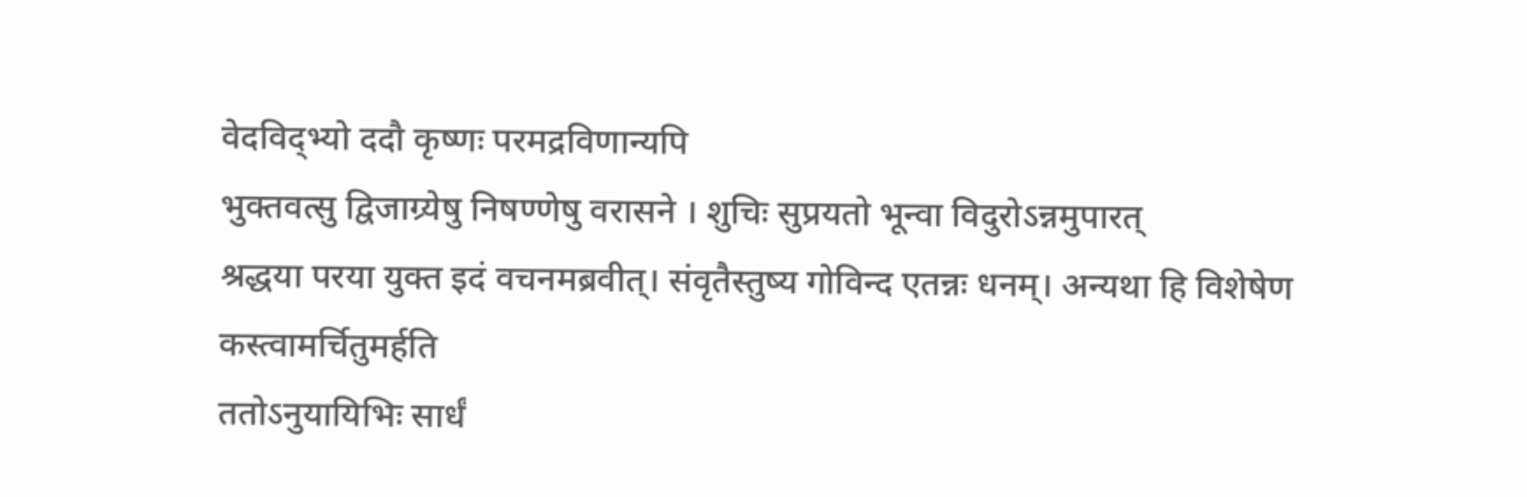वेदविद्भ्यो ददौ कृष्णः परमद्रविणान्यपि
भुक्तवत्सु द्विजाग्र्येषु निषण्णेषु वरासने । शुचिः सुप्रयतो भून्वा विदुरोऽन्नमुपारत्
श्रद्धया परया युक्त इदं वचनमब्रवीत्। संवृतैस्तुष्य गोविन्द एतन्नः धनम्। अन्यथा हि विशेषेण कस्त्वामर्चितुमर्हति
ततोऽनुयायिभिः सार्धं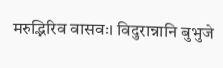मरुद्भिरिव वासवः। विदुरान्नानि बुभुजे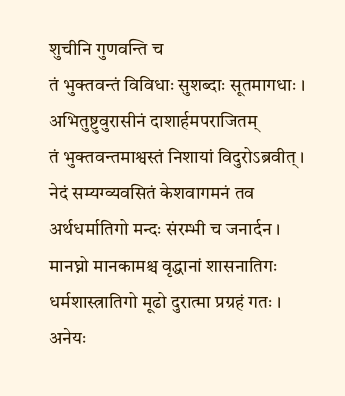शुचीनि गुणवन्ति च
तं भुक्तवन्तं विविधाः सुशब्दाः सूतमागधाः । अभितुष्टुवुरासीनं दाशार्हमपराजितम्
तं भुक्तवन्तमाश्वस्तं निशायां विदुरोऽब्रवीत्। नेदं सम्यग्व्यवसितं केशवागमनं तव
अर्थधर्मातिगो मन्दः संरम्भी च जनार्दन । मानघ्नो मानकामश्च वृद्धानां शासनातिगः
धर्मशास्त्रातिगो मूढो दुरात्मा प्रग्रहं गतः । अनेयः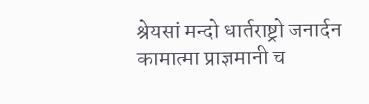श्रेयसां मन्दो धार्तराष्ट्रो जनार्दन
कामात्मा प्राज्ञमानी च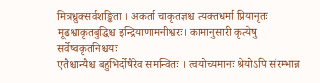मित्रध्रुक्सर्वशङ्किता । अकर्ता चाकृतज्ञश्च त्यक्तधर्मा प्रियानृतः
मूढश्वाकृतबुद्धिश्च इन्द्रियाणामनीश्वरः। कामानुसारी कृत्येषु सर्वेष्वकृतनिश्चयः
एतैश्चान्यैश्च बहुभिर्दोषैरेव समन्वितः । त्वयोच्यमानः श्रेयोऽपि संरम्भान्न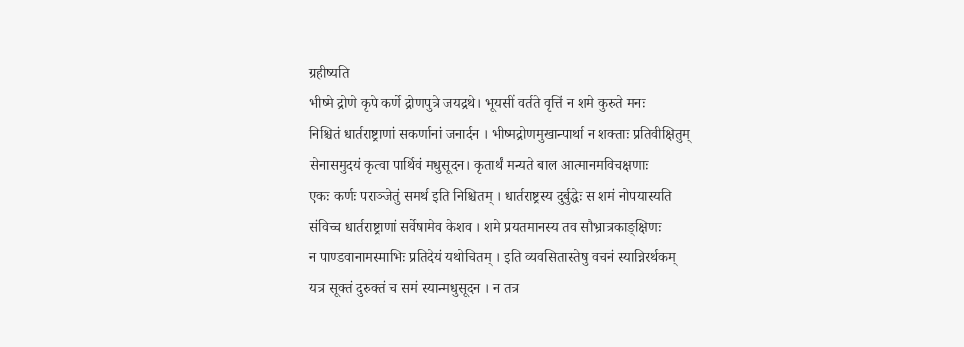ग्रहीष्यति
भीष्मे द्रोणे कृपे कर्णे द्रोणपुत्रे जयद्रथे। भूयसीं वर्तते वृत्तिं न शमे कुरुते मनः
निश्चितं धार्तराष्ट्राणां सकर्णानां जनार्दन । भीष्मद्रोणमुखान्पार्था न शक्ताः प्रतिवीक्षितुम्
सेनासमुदयं कृत्वा पार्थिवं मधुसूदन। कृतार्थं मन्यते बाल आत्मानमविचक्षणाः
एकः कर्णः पराञ्जेतुं समर्थ इति निश्चितम् । धार्तराष्ट्रस्य दुर्बुद्धेः स शमं नोपयास्यति
संविच्च धार्तराष्ट्राणां सर्वेषामेव केशव । शमे प्रयतमानस्य तव सौभ्रात्रकाङ्क्षिणः
न पाण्डवानामस्माभिः प्रतिदेयं यथोचितम् । इति व्यवसितास्तेषु वचनं स्यान्निरर्थकम्
यत्र सूक्तं दुरुक्तं च समं स्यान्मधुसूदन । न तत्र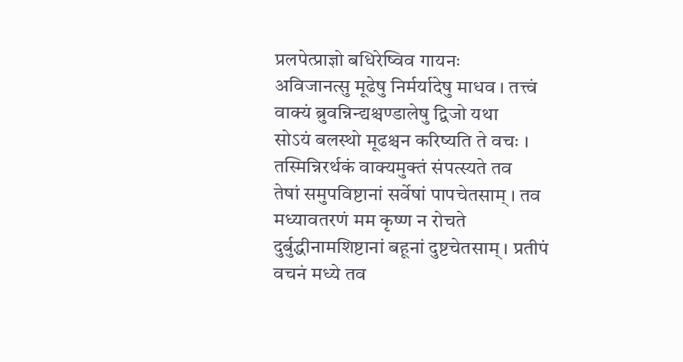प्रलपेत्प्राज्ञो बधिरेष्विव गायनः
अविजानत्सु मूढेषु निर्मर्यादेषु माधव । तत्त्वं वाक्यं ब्रुवन्निन्द्यश्चण्डालेषु द्विजो यथा
सोऽयं बलस्थो मूढश्चन करिष्यति ते वचः । तस्मिन्निरर्थकं वाक्यमुक्तं संपत्स्यते तव
तेषां समुपविष्टानां सर्वेषां पापचेतसाम् । तव मध्यावतरणं मम कृष्ण न रोचते
दुर्बुद्धीनामशिष्टानां बहूनां दुष्टचेतसाम् । प्रतीपं वचनं मध्ये तव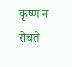कृष्ण न रोचते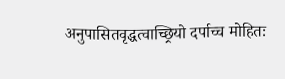अनुपासितवृद्धत्वाच्छ्रियो दर्पाच्च मोहितः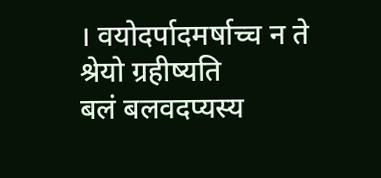। वयोदर्पादमर्षाच्च न ते श्रेयो ग्रहीष्यति
बलं बलवदप्यस्य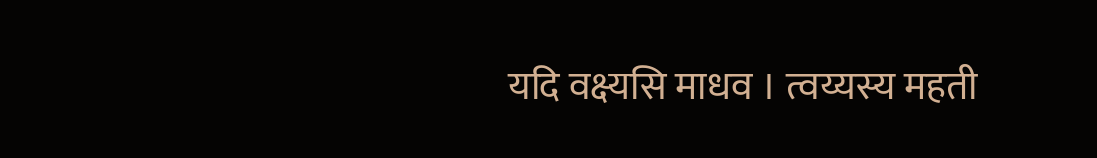यदि वक्ष्यसि माधव । त्वय्यस्य महती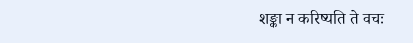शङ्का न करिष्यति ते वचः